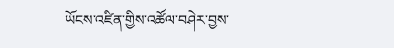ཡོངས་འཛིན་གྱིས་འཚོལ་བཤེར་བྱས་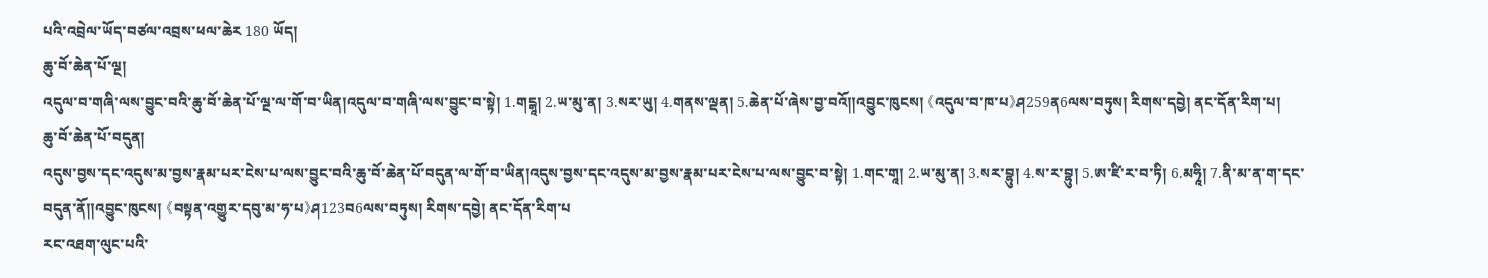པའི་འབྲེལ་ཡོད་བཙལ་འབྲས་ཕལ་ཆེར 180 ཡོད།
ཆུ་བོ་ཆེན་པོ་ལྔ།
འདུལ་བ་གཞི་ལས་བྱུང་བའི་ཆུ་བོ་ཆེན་པོ་ལྔ་ལ་གོ་བ་ཡིན།འདུལ་བ་གཞི་ལས་བྱུང་བ་སྟེ། 1.གངྒཱ། 2.ཡ་མུ་ན། 3.སར་ཡུ། 4.གནས་ལྡན། 5.ཆེན་པོ་ཞེས་བྱ་བའོ༎འབྱུང་ཁུངས། 《འདུལ་བ་ཁ་པ》ཤ259ན6ལས་བཏུས། རིགས་དབྱེ། ནང་དོན་རིག་པ།
ཆུ་བོ་ཆེན་པོ་བདུན།
འདུས་བྱས་དང་འདུས་མ་བྱས་རྣམ་པར་ངེས་པ་ལས་བྱུང་བའི་ཆུ་བོ་ཆེན་པོ་བདུན་ལ་གོ་བ་ཡིན།འདུས་བྱས་དང་འདུས་མ་བྱས་རྣམ་པར་ངེས་པ་ལས་བྱུང་བ་སྟེ། 1.གང་གཱ། 2.ཡ་མུ་ན། 3.སར་བྷུ། 4.ས་ར་བྷུ། 5.ཨ་ཛི་ར་བ་ཏི། 6.མཧཱི། 7.ནི་མ་ན་ག་དང་བདུན་ནོ༎འབྱུང་ཁུངས། 《བསྟན་འགྱུར་དབུ་མ་ཧ་པ》ཤ123བ6ལས་བཏུས། རིགས་དབྱེ། ནང་དོན་རིག་པ
རང་འཐག་ལུང་པའི་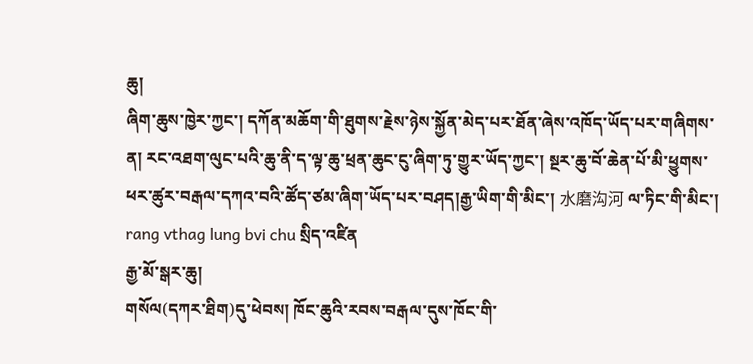ཆུ།
ཞིག་ཆུས་ཁྱེར་ཀྱང་། དཀོན་མཆོག་གི་ཐུགས་རྗེས་ཉེས་སྐྱོན་མེད་པར་ཐོན་ཞེས་འཁོད་ཡོད་པར་གཞིགས་ན། རང་འཐག་ལུང་པའི་ཆུ་ནི་ད་ལྟ་ཆུ་ཕྲན་ཆུང་ངུ་ཞིག་ཏུ་གྱུར་ཡོད་ཀྱང་། སྔར་ཆུ་བོ་ཆེན་པོ་མི་ཕྱུགས་ཕར་ཚུར་བརྒལ་དཀའ་བའི་ཚོད་ཙམ་ཞིག་ཡོད་པར་བཤད།རྒྱ་ཡིག་གི་མིང་། 水磨沟河 ལ་ཏིང་གི་མིང་། rang vthag lung bvi chu སྲིད་འཛིན
རྒྱ་མོ་སྒར་ཆུ།
གསོལ(དཀར་ཐིག)དུ་ཕེབས། ཁོང་ཆུའི་རབས་བརྒལ་དུས་ཁོང་གི་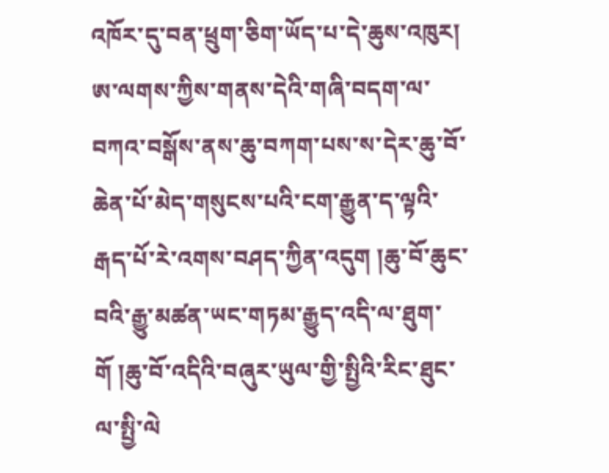འཁོར་དུ་བན་ཕྲུག་ཅིག་ཡོད་པ་དེ་ཆུས་འཁུར། ཨ་ལགས་ཀྱིས་གནས་དེའི་གཞི་བདག་ལ་བཀའ་བསྒོས་ནས་ཆུ་བཀག་པས་ས་དེར་ཆུ་བོ་ཆེན་པོ་མེད་གསུངས་པའི་ངག་རྒྱུན་ད་ལྟའི་རྒད་པོ་རེ་འགས་བཤད་ཀྱིན་འདུག །ཆུ་བོ་ཆུང་བའི་རྒྱུ་མཚན་ཡང་གཏམ་རྒྱུད་འདི་ལ་ཐུག་གོ །ཆུ་བོ་འདིའི་བཞུར་ཡུལ་གྱི་སྤྱིའི་རིང་ཐུང་ལ་སྤྱི་ལེ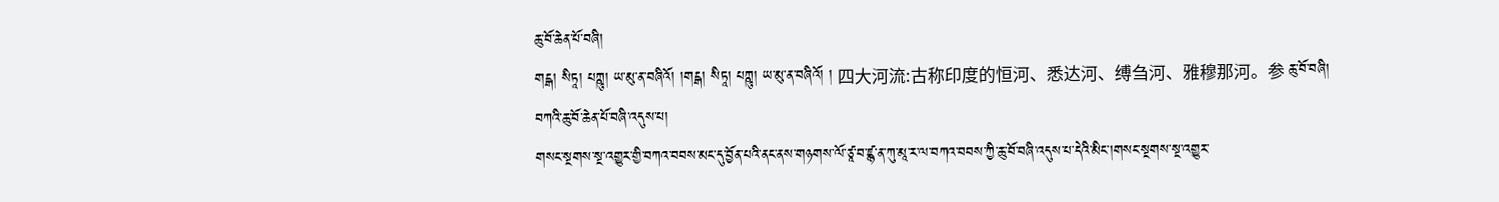ཆུ་བོ་ཆེན་པོ་བཞི།
གངྒ། སིཏཱ། པཀྵུ། ཡ་མུ་ན་བཞིའོ། །གངྒ། སིཏཱ། པཀྵུ། ཡ་མུ་ན་བཞིའོ། ། 四大河流:古称印度的恒河、悉达河、缚刍河、雅穆那河。参 ཆུ་བོ་བཞི།
བཀའི་ཆུ་བོ་ཆེན་པོ་བཞི་འདུས་པ།
གསང་སྔགས་སྔ་འགྱུར་གྱི་བཀའ་བབས་མང་དུ་བྱོན་པའི་ནང་ནས་གཉགས་ལོ་ཙཱ་བ་ཛྙ་ན་ཀུ་མཱ་ར་ལ་བཀའ་བབས་ཀྱི་ཆུ་བོ་བཞི་འདུས་པ་དེའི་མིང་།གསང་སྔགས་སྔ་འགྱུར་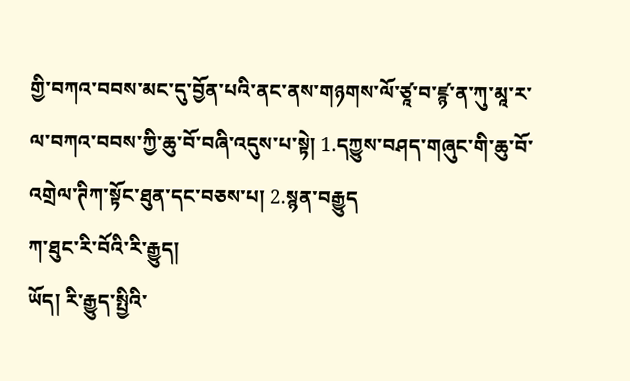གྱི་བཀའ་བབས་མང་དུ་བྱོན་པའི་ནང་ནས་གཉགས་ལོ་ཙཱ་བ་ཛྙ་ན་ཀུ་མཱ་ར་ལ་བཀའ་བབས་ཀྱི་ཆུ་བོ་བཞི་འདུས་པ་སྟེ། 1.དཀྱུས་བཤད་གཞུང་གི་ཆུ་བོ་འགྲེལ་ཊིཀ་སྟོང་ཐུན་དང་བཅས་པ། 2.སྙན་བརྒྱུད
ཀ་ཐུང་རི་བོའི་རི་རྒྱུད།
ཡོད། རི་རྒྱུད་སྤྱིའི་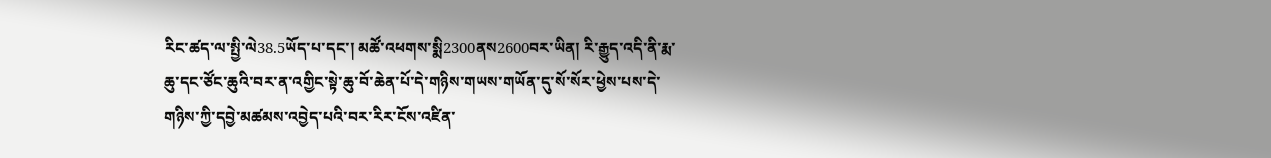རིང་ཚད་ལ་སྤྱི་ལེ38.5ཡོད་པ་དང་། མཚོ་འཕགས་སྨི2300ནས2600བར་ཡིན། རི་རྒྱུད་འདི་ནི་རྨ་ཆུ་དང་ཙོང་ཆུའི་བར་ན་འགྱིང་སྟེ་ཆུ་བོ་ཆེན་པོ་དེ་གཉིས་གཡས་གཡོན་དུ་སོ་སོར་ཕྱེས་པས་དེ་གཉིས་ཀྱི་དབྱེ་མཚམས་འབྱེད་པའི་བར་རིར་ངོས་འཛིན་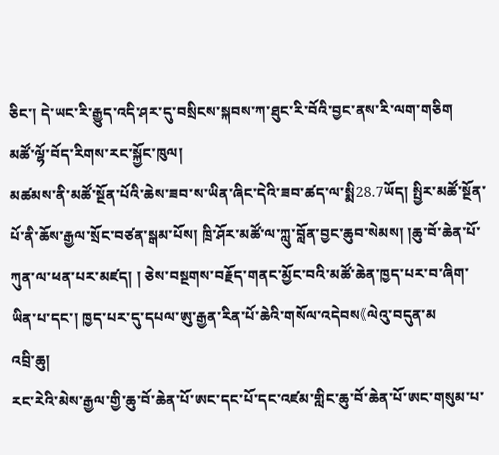ཅིང་། དེ་ཡང་རི་རྒྱུད་འདི་ཤར་དུ་བསྲིངས་སྐབས་ཀ་ཐུང་རི་བོའི་བྱང་ནས་རི་ལག་གཅིག
མཚོ་ལྷོ་བོད་རིགས་རང་སྐྱོང་ཁུལ།
མཚམས་ནི་མཚོ་སྔོན་པོའི་ཆེས་ཟབ་ས་ཡིན་ཞིང་དེའི་ཟབ་ཚད་ལ་སྨི28.7ཡོད། སྤྱིར་མཚོ་སྔོན་པོ་ནི་ཆོས་རྒྱལ་སྲོང་བཙན་སྒམ་པོས། ཁྲི་ཤོར་མཚོ་ལ་ཀླུ་བློན་བྱང་ཆུབ་སེམས། །ཆུ་བོ་ཆེན་པོ་ཀུན་ལ་ཕན་པར་མཛད། ། ཅེས་བསྔགས་བརྗོད་གནང་མྱོང་བའི་མཚོ་ཆེན་ཁྱད་པར་བ་ཞིག་ཡིན་པ་དང་། ཁྱད་པར་དུ་དཔལ་ཨུ་རྒྱན་རིན་པོ་ཆེའི་གསོལ་འདེབས《ལེའུ་བདུན་མ
འབྲི་ཆུ།
རང་རེའི་མེས་རྒྱལ་གྱི་ཆུ་བོ་ཆེན་པོ་ཨང་དང་པོ་དང་འཛམ་གླིང་ཆུ་བོ་ཆེན་པོ་ཨང་གསུམ་པ་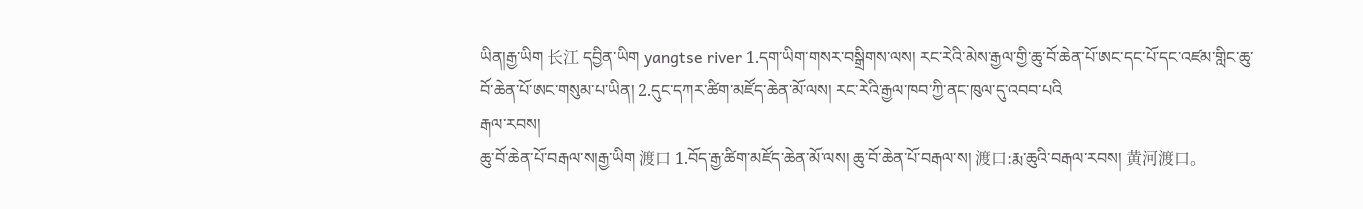ཡིན།རྒྱ་ཡིག 长江 དབྱིན་ཡིག yangtse river 1.དག་ཡིག་གསར་བསྒྲིགས་ལས། རང་རེའི་མེས་རྒྱལ་གྱི་ཆུ་བོ་ཆེན་པོ་ཨང་དང་པོ་དང་འཛམ་གླིང་ཆུ་བོ་ཆེན་པོ་ཨང་གསུམ་པ་ཡིན། 2.དུང་དཀར་ཚིག་མཛོད་ཆེན་མོ་ལས། རང་རེའི་རྒྱལ་ཁབ་ཀྱི་ནང་ཁུལ་དུ་འབབ་པའི
རྒལ་རབས།
ཆུ་བོ་ཆེན་པོ་བརྒལ་ས།རྒྱ་ཡིག 渡口 1.བོད་རྒྱ་ཚིག་མཛོད་ཆེན་མོ་ལས། ཆུ་བོ་ཆེན་པོ་བརྒལ་ས། 渡口:རྨ་ཆུའི་བརྒལ་རབས། 黄河渡口。